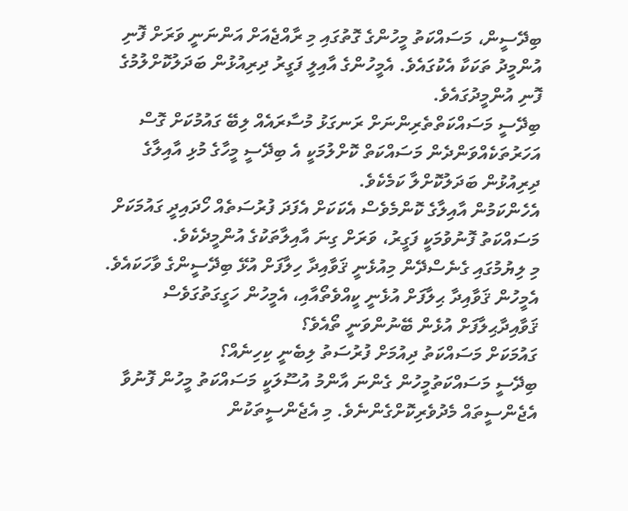ބިދޭސީން، މަސައްކަތު މީހުންގެ ގޮތުގައި މި ރާއްޖެއަށް އަންނަނީ ވަރަށް ފޮނި އުންމީދު ތަކަކާ އެކުގައެވެ. އެމީހުންގެ އާއިލީ ފަގީރު ދިރިއުޅުން ބަދަލުކޮށްލުމުގެ ފޮނި އުންމީދުގައެވެ.
ބިދޭސީ މަސައްކަތްތެރިންނަށް ރަނގަޅު މުސާރައެއް ލިބޭ ގައުމުކަށް ގޮސް އަހަރުތަކެއްވަންދެން މަސައްކަތް ކޮށްލުމަކީ އެ ބިދޭސީ މީހާގެ މުޅި އާއިލާގެ ދިރިއުޅުން ބަދަލުކޮށްލާ ކަމެކެވެ.
އެހެންކަމުން އާއިލާގެ ކޮންމެވެސް އެކަކަށް އެފަދަ ފުރުސަތެއް ހޯދައިދީ ގައުމަކަށް މަސައްކަތު ފޮނުވުމަކީ ފަގީރު، ވަރަށް ގިނަ އާއިލާތަކުގެ އުންމީދެކެވެ.
މި ލިޔުމުގައި ގެނެސްދޭން މިއުޅެނީ ޤަވާއިދާ ހިލާފަށް އުޅޭ ބިދޭސީންގެ ވާހަކައެވެ.
އެމީހުން ޤަވާއިދާ ޙިލާފަށް އުޅެނީ ކީއްވެތޯއާއި، އެމީހުން ހަގީގަތުގަވެސް ޤަވާއިދާޙިލާފަށް އުޅެން ބޭނުންވަނީ ތޯއެވެ؟
ގައުމަކަށް މަސައްކަތު ދިއުމަށް ފުރުސަތު ލިބެނީ ކިހިނެއް؟
ބިދޭސީ މަސައްކަތުމީހުން ގެންނަ އާންމު އުސޫލަކީ މަސައްކަތު މީހުން ފޮނުވާ އެޖެންސީތައް މެދުވެރިކޮށްގެންނެވެ. މި އެޖެންސީތަކުން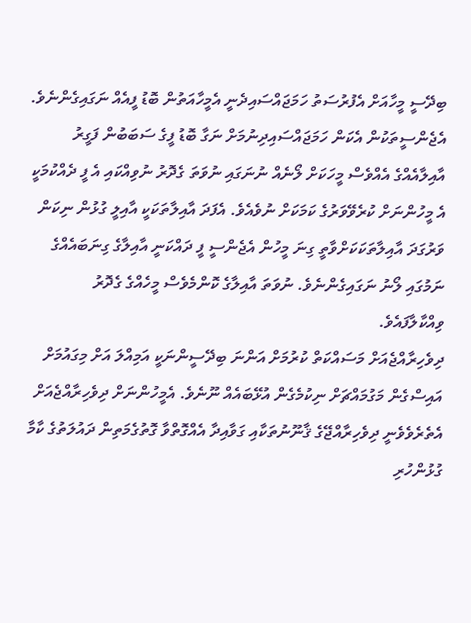ބިދޭސީ މީހާއަށް އެފުރުސަތު ހަމަޖައްސައިދެނީ އެމީހާއަތުން ބޮޑު ފީއެއް ނަގައިގެންނެވެ.
އެޖެންސީތަކުން އެކަން ހަމަޖައްސައިދިނުމަށް ނަގާ ބޮޑު ފީގެ ސަބަބުން ފަގީރު އާއިލާއެއްގެ އެއްވެސް މީހަކަށް ލޯނެއް ނުނަގައި ނުވަތަ ގެދޮރު ނުވިއްކައި އެ ފީ ދެއްކުމަކީ އެ މީހުންނަށް ކުރެވޭވަރުގެ ކަމަކަށް ނުވެއެވެ. އެފަދަ އާއިލާތަކަކީ އާއިލީ ގުޅުން ނިކަން ވަރުގަދަ އާއިލާތަކަކަށްވާތީ ގިނަ މީހުން އެޖެންސީ ފީ ދައްކަނީ އާއިލާގެ ގިނަބައެއްގެ ނަމުގައި ލޯނު ނަގައިގެންނެވެ. ނުވަތަ އާއިލާގެ ކޮންމެވެސް މީހެއްގެ ގެދޮރު ވިއްކާލާފައެވެ.
ދިވެހިރާއްޖެއަށް މަސައްކަތް ކުރުމަށް އަންނަ ބިދޭސީންނަކީ އަމިއްލަ އަށް މިގައުމަށް އައިސްގެން މަގުމައްޗަށް ނިކުމެގެން އުޅޭބައެއް ނޫނެވެ. އެމީހުންނަށް ދިވެހިރާއްޖެއަށް އެތެރެވެވެނީ ދިވެހިރާއްޖޭގެ ޤާނޫނުތަކާއި ގަވާއިދާ އެއްގޮތްވާ ގޮތުގެމަތިން ދައުލަތުގެ ކާމާ ގުޅުންހުރި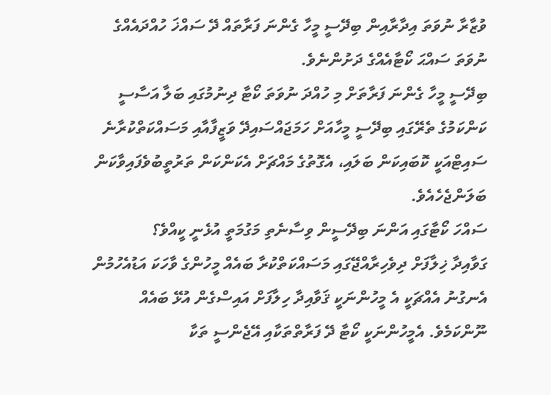ވުޒާރާ ނުވަތަ އިދާރާއިން ބިދޭސީ މީހާ ގެންނަ ފަރާތައް ދޭ ސައްޚަ ހުއްދައެއްގެ ނުވަތަ ސައްޙަ ކޯޓާއެއްގެ ދަށުންނެވެ.
ބިދޭސީ މީހާ ގެންނަ ފަރާތަށް މި ހުއްދަ ނުވަތަ ކޯޓާ ދިނުމުގައި ބަލާ އަސާސީ ކަންކަމުގެ ތެރޭގައި ބިދޭސީ މީހާއަށް ހަމަޖައްސައިދޭ ވަޒީފާއާއި މަސައްކަތްކުރާނެ ސައިޓްއަކީ ކޮބައިކަން ބަލައި، އެގޮތުގެ މައްޗަށް އެކަންކަން ތަރުތީބުވެފައިވާކަން ބަލަންޖެހެއެވެ.
ސައްހަ ކޯޓާގައި އަންނަ ބިދޭސީން ވިސާނެތި މަގުމަތީ އުޅެނީ ކީއްވެ؟
ގަވާއިދާ ޚިލާފަށް ދިވެހިރާއްޖޭގައި މަސައްކަތްކުރާ ބައެއް މީހުންގެ ވާހަކަ އަޑުއެހުމުން އެނގުނު އެއްޗަކީ އެ މީހުންނަކީ ޤަވާއިދާ ހިލާފަށް އައިސްގެން އުޅޭ ބައެއް ނޫންކަމެވެ. އެމީހުންނަކީ ކޯޓާ ދޭ ފަރާތްތަކާއި އޭޖެންސީ ތަކާ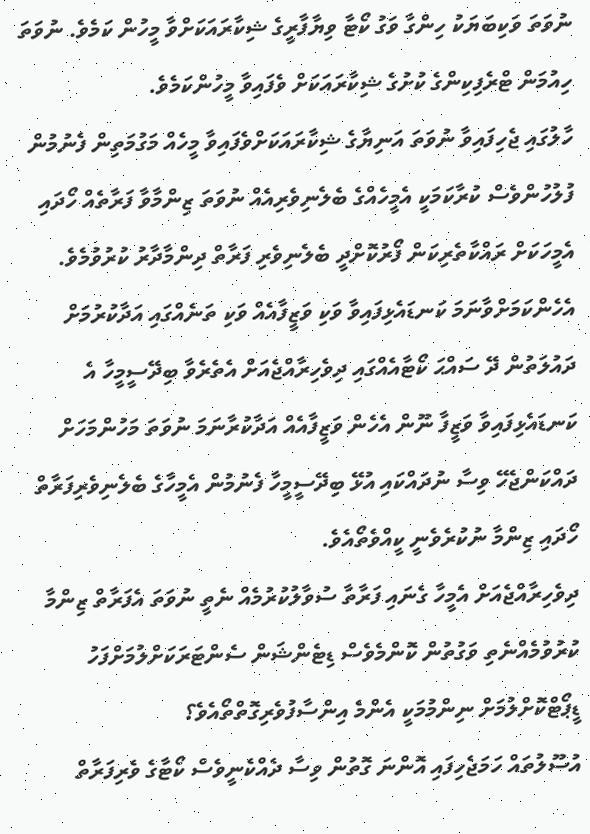ނުވަތަ ވަކިބަޔަކު ހިންގާ ވަގު ކޯޓާ ވިޔާފާރީގެ ޝިކާރައަކަށްވާ މީހުން ކަމެވެ. ނުވަތަ ހިއުމަން ޓްރެފިކިންގެ ކުށުގެ ޝިކާރައަކަށް ވެފައިވާ މީހުންކަމެވެ.
ހާލުގައި ޖެހިފައިވާ ނުވަތަ އަނިޔާގެ ޝިކާރައަކަށްވެފައިވާ މީހެއް މަގުމަތިން ފެނުމުން ފުލުހުންވެސް ކުރާކަމަކީ އެމީހެއްގެ ބެލެނިވެރިއެއް ނުވަތަ ޒިންމާވާ ފަރާތެއް ހޯދައި އެމީހަކަށް ރައްކާތެރިކަން ފޯރުކޮށްދީ ބެލެނިވެރި ފަރާތް ދިންމާދާރު ކުރުވުމެވެ.
އެހެންކަމަށްވާނަމަ ކަނޑައެޅިފައިވާ ވަކި ވަޒީފާއެއް ވަކި ތަނެއްގައި އަދާކުރުމަށް ދައުލަތުން ދޭ ސައްޙަ ކޯޓާއެއްގައި ދިވެހިރާއްޖެއަށް އެތެރެވާ ބިދޭސީމީހާ އެ ކަނޑައެޅިފައިވާ ވަޒީފާ ނޫން އެހެން ވަޒީފާއެއް އަދާކުރާނަމަ ނުވަތަ މަހުންމަހަށް ދައްކަންޖެހޭ ވިސާ ނުދައްކައި އުޅޭ ބިދޭސީމީހާ ފެނުމުން އެމީހާގެ ބެލެނިވެރިފަރާތް ހޯދައި ޒިންމާ ނުކުރެވެނީ ކީއްވެތޯއެވެ.
ދިވެހިރާއްޖެއަށް އެމީހާ ގެނައި ފަރާތާ ސުވާލުކުރުމެއް ނެތީ ނުވަތަ އެފަރާތް ޒިންމާ ކުރުވުމެއްނެތި ވަގުތުން ކޮންމެވެސް ޑިޓެންޝަން ސެންޓަރަކަށްލުމަށްފަހު ޑީޕޯޓްކޮށްލުމަށް ނިންމުމަކީ އެންމެ އިންސާފުވެރިގޮތްތޯއެވެ؟
އުސޫލުތައް ހަމަޖެހިފައި އޮންނަ ގޮތުން ވިސާ ދެއްކެނީވެސް ކޯޓާގެ ވެރިފަރާތް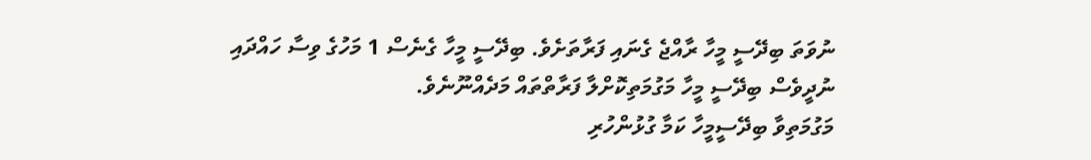ނުވަތަ ބިދޭސީ މީހާ ރާއްޖެ ގެނައި ފަރާތަށެވެ. ބިދޭސީ މީހާ ގެނެސް 1 މަހުގެ ވިސާ ހައްދައި ނުދީވެސް ބިދޭސީ މީހާ މަގުމަތިކޮށްލާ ފަރާތްތައް މަދެއްނޫނެވެ.
މަގުމަތިވާ ބިދޭސީމީހާ ކަމާ ގުޅުންހުރި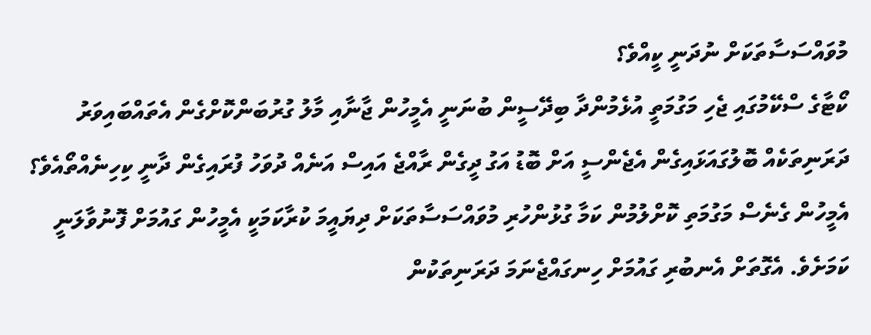މުވައްސަސާތަކަށް ނުދަނީ ކީއްވެ؟
ކޯޓާގެ ސްކޭމުގައި ޖެހި މަގުމަތީ އުޅެމުންދާ ބިދޭސީން ބުނަނީ އެމީހުން ޖާނާއި މާލު ގުރުބަންކޮށްގެން އެތައްބައިވަރު ދަރަނިތަކެއް ބޮލުގައަޅައިގެން އެޖެންސީ އަށް ބޮޑު އަގު ދީގެން ރާއްޖެ އައިސް އަނެއް ދުވަހު ފުރައިގެން ދާނީ ކިހިނެއްތޯއެވެ؟ އެމީހުން ގެނެސް މަގުމަތި ކޮށްލުމުން ކަމާ ގުޅުންހުރި މުވައްސަސާތަކަށް ދިޔައީމަ ކުރާކަމަކީ އެމީހުން ގައުމަށް ފޮނުވާލަނީ ކަމަށެވެ. އެގޮތަށް އެނބުރި ގައުމަށް ހިނގައްޖެނަމަ ދަރަނިތަކުން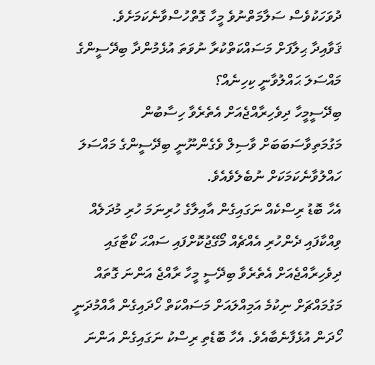ދުވަހަކުވެސް ސަލާމަތްނުވެ މީހާ ގޮތްހުސްވާނެކަމަށެވެ.
ޤަވާއިދާ ޙިލާފަށް މަސައްކަތްކުރާ ނުވަތަ އުޅެމުންދާ ބިދޭސީންގެ މައްސަލަ ޙައްލުވާނީ ކިހިނެއް؟
ބިދޭސީމީހާ ދިވެހިރާއްޖެއަށް އެތެރެވާ ހިސާބުން މަގުމަތިވާސަބަބަށް ވާސިލް ވެގެންނޫނީ ބިދޭސީންގެ މައްސަލަ ހައްލުވާނެކަމަކަށް ނުބެލެވެއެވެ.
އެހާ ބޮޑު ރިސްކެއް ނަގައިގެން އާއިލާގެ ހުރިނަމަ ހުރި މުދަލެއް ވިއްކާފައި ދެންހުރި އެއްޗެއް މޯގޭޖުކޮށްފައި ސައްޙަ ކޯޓާގައި ދިވެހިރާއްޖެއަށް އެތެރެވާ ބިދޭސީ މީހާ ރާއްޖެ އަންނަ ގޮތައް މަގުމައްޗަށް ނިކުމެ އަމިއްލައަށް މަސައްކަތް ހޯދައިގެން އާއްމުދަނީ ހޯދަން އުޅެފާނެބާއެވެ. އެހާ ބޮޑެތި ރިސްކު ނަގައިގެން އަންނަ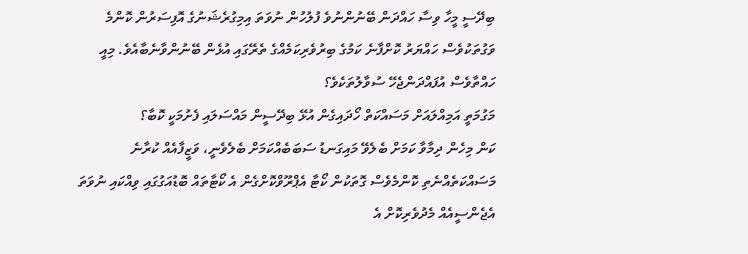ބިދޭސީ މީހާ ވިސާ ހައްދަން ބޭނުންނުވެ ފުލުހުން ނުވަތަ އިމިގުރެޝަނުގެ އޮފިސަރުން ކޮންމެ ވަގުތަކުވެސް ހައްޔަރު ކޮށްފާނެ ކަމުގެ ބިރުވެރިކަމެއްގެ ތެރޭގައި އުޅެން ބޭނުންވާނެބާއެވެ. މިއީ ހައްތާވެސް އުފައްދަންޖެހޭ ސުވާލުތަކެވެ؟
މަގުމަތީ އަމިއްލައަށް މަސައްކަތް ހޯދައިގެން އުޅޭ ބިދޭސީން މައްސަލައި ފެށުމަކީ ކޮބާ؟
ކަން މިހެން ދިމާވާ ކަމަށް ބެލެވޭ މައިގަނޑު ސަބަބެއްކަމަށް ބެލެވެނީ، ވަޒީފާއެއް ކުރާނެ މަސައްކަތެއްނެތި ކޮންމެވެސް ގޮތަކުން ކޯޓާ އެޕްރޫވްކޮށްގެން އެ ކޯޓާތައް ބޮޑުއަގުގައި ވިއްކައި ނުވަތަ އެޖެންސީއެއް މެދުވެރިކޮށް އެ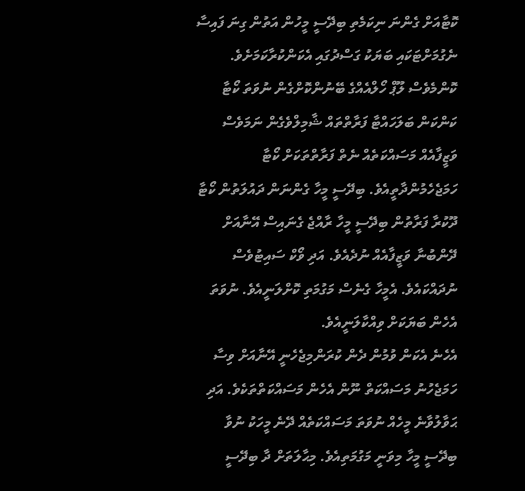ކޮޓާއަށް ގެންނަ ނިކަމެތި ބިދޭސީ މީހުން އަތުން ގިނަ ފައިސާ ނެގުމަށްޓަކައި ބަޔަކު ގަސްދުގައި އެކަންކުރާކަމަށެވެ.
ކޮންމެވެސް ލޫޕް ހޯލްއެއްގެ ބޭނުންކޮށްގެން ނުވަތަ ކޯޓާ ކަންކަން ބަލަހައްޓާ ފަރާތްތައް ޝާމިލްވެގެން ނަމަވެސް ވަޒީފާއެއް މަސައްކަތެއް ނެތް ފަރާތްތަކަށް ކޯޓާ ހަމަޖެހެމުންދާތީއެވެ. ބިދޭސީ މީހާ ގެންނަން ދައުލަތުން ކޯޓާ ދޫކުރާ ފަރާތުން ބިދޭސީ މީހާ ރާއްޖެ ގެނައިސް އޭނާއަށް ދޭންބުނާ ވަޒީފާއެއް ނުދެއެވެ. އަދި ވޯކް ސައިޓުވެސް ނުދައްކައެވެ. އެމީހާ ގެނެސް މަގުމަތި ކޮށްލަނީއެވެ. ނުވަތަ އެހެން ބަޔަކަށް ވިއްކާލަނީއެވެ.
އެހެނެ އެކަން ވުމުން ދެން ކުރަންމިޖެހެނީ އޭނާއަށް ވިސާ ހަމަޖެހުނު މަސައްކަތް ނޫން އެހެން މަސައްކަތްތަކެވެ. އަދި ޙަވާލުވާނެ މީހެއް ނުވަތަ މަސައްކަތެއް ދޭނެ މީހަކު ނުވާ ބިދޭސީ މީހާ މިވަނީ މަގުމަތިއެވެ. މިޙާލަތަށް ދާ ބިދޭސީ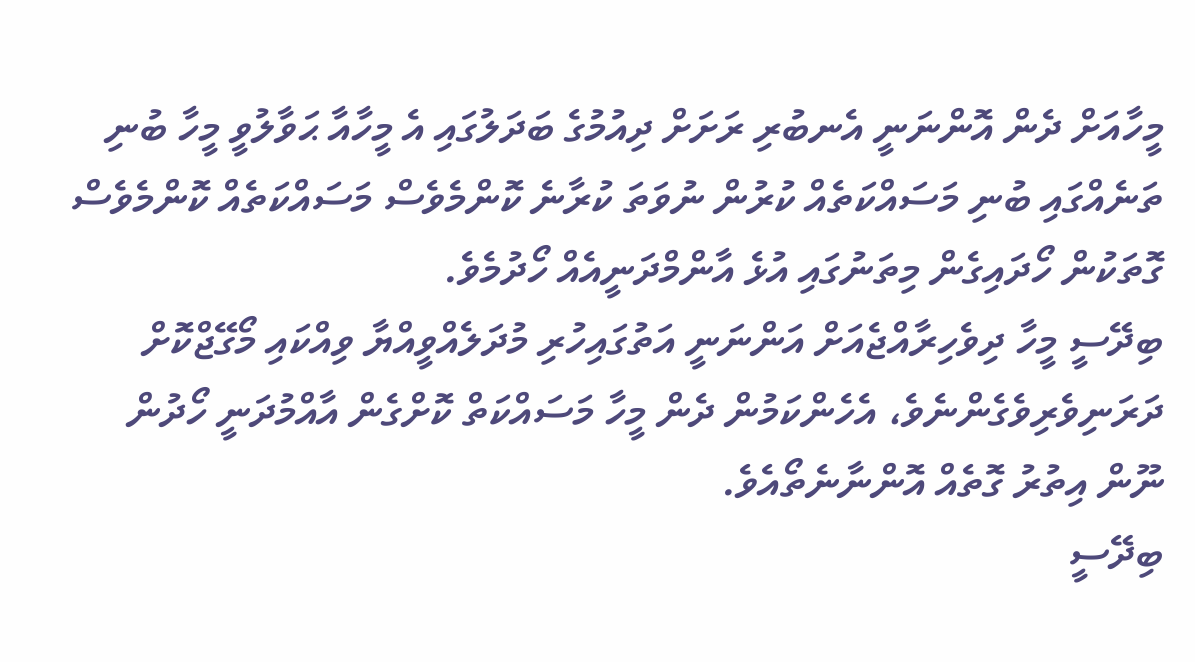މީހާއަށް ދެން އޮންނަނީ އެނބުރި ރަށަށް ދިއުމުގެ ބަދަލުގައި އެ މީހާއާ ޙަވާލުވީ މީހާ ބުނި ތަނެއްގައި ބުނި މަސައްކަތެއް ކުރުން ނުވަތަ ކުރާނެ ކޮންމެވެސް މަސައްކަތެއް ކޮންމެވެސް ގޮތަކުން ހޯދައިގެން މިތަނުގައި އުޅެ އާންމްދަނީއެއް ހޯދުމެވެ.
ބިދޭސީ މީހާ ދިވެހިރާއްޖެއަށް އަންނަނީ އަތުގައިހުރި މުދަލެއްވީއްޔާ ވިއްކައި މޯގޭޖްކޮށް ދަރަނިވެރިވެގެންނެވެ، އެހެންކަމުން ދެން މީހާ މަސައްކަތް ކޮށްގެން އާއްމުދަނީ ހޯދުން ނޫން އިތުރު ގޮތެއް އޮންނާނެތޯއެވެ.
ބިދޭސީ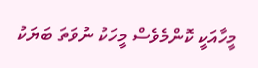މީހާއަކީ ކޮންމެވެސް މީހަކު ނުވަތަ ބަޔަކު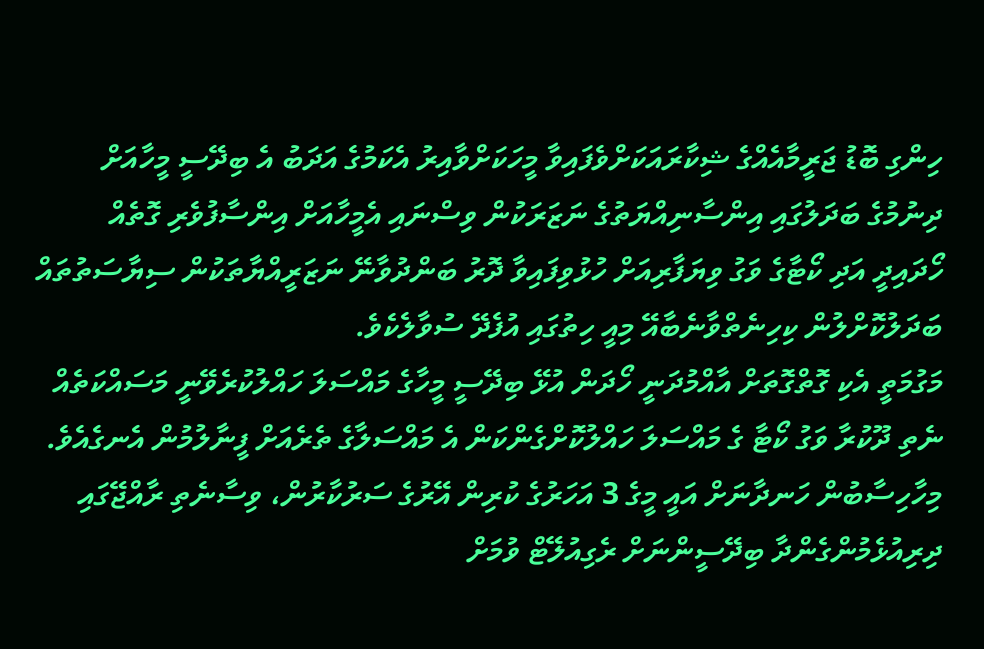ހިންގި ބޮޑު ޖަރީމާއެއްގެ ޝިކާރައަކަށްވެފައިވާ މީހަކަށްވާއިރު އެކަމުގެ އަދަބު އެ ބިދޭސީ މީހާއަށް ދިނުމުގެ ބަދަލުގައި އިންސާނިއްޔަތުގެ ނަޒަރަކުން ވިސްނައި އެމީހާއަށް އިންސާފުވެރި ގޮތެއް ހޯދައިދީ އަދި ކޯޓާގެ ވަގު ވިޔަފާރިއަށް ހުޅުވިފައިވާ ދޮރު ބަންދުވާނޭ ނަޒަރީއްޔާތަކުން ސިޔާސަތުތައް ބަދަލުކޮށްލުން ކިހިނެތްވާނެބާއޭ މިއީ ހިތުގައި އުފެދޭ ސުވާލެކެވެ.
މަގުމަތީ އެކި ގޮތްގޮތަށް އާއްމުދަނީ ހޯދަން އުޅޭ ބިދޭސީ މީހާގެ މައްސަލަ ހައްލުކުރެވޭނީ މަސައްކަތެއް ނެތި ދޫކުރާ ވަގު ކޯޓާ ގެ މައްސަލަ ހައްލުކޮށްގެންކަން އެ މައްސަލާގެ ތެރެއަށް ފީނާލުމުން އެނގެއެވެ.
މިހާހިސާބުން ހަނދާނަށް އައީ މީގެ 3 އަހަރުގެ ކުރިން އޭރުގެ ސަރުކާރުން، ވިސާނެތި ރާއްޖޭގައި ދިރިއުޅެމުންގެންދާ ބިދޭސީންނަށް ރެގިއުލޭޓް ވުމަށް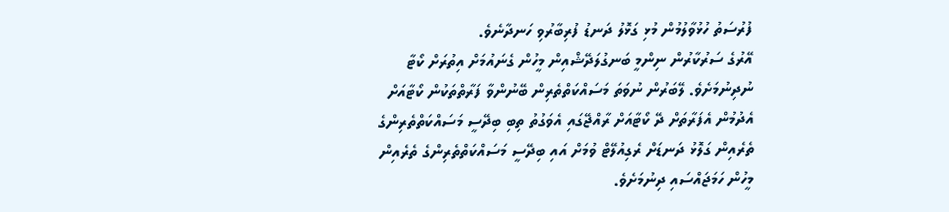ފުރުސަތު ހުޅުވާލުމުން މުޅި ގަޅޮލު ދަނޑު ފުރިބާރުވި ހަނދާނެވެ.
އޭރުގެ ސަރުކާރުން ނިންމީ ބަނގުލަދޭޝްއިން މީހުން ގެނައުމަށް އިތުރަށް ކޯޓާ ނުދިނުމަށެވެ. ލޭބަރުން ނުވަތަ މަސައްކަތްތެރިން ބޭނުންވާ ފަރާތްތަކުން ކޯޓާއަށް އެދުމުން އެފަރާތަށް ދޭ ކޯޓާއަށް ރާއްޖޭގައި އެވަގުތު ތިބި ބިދޭސީ މަސައްކަތްތެރިންގެ ތެރެއިން ގަލޮޅު ދަނޑަށް ރެގިއުލޭޓް ވުމަށް އައި ބިދޭސީ މަސައްކަތްތެރިންގެ ތެރެއިން މީހުން ހަމަޖައްސައި ދިނުމަށެވެ.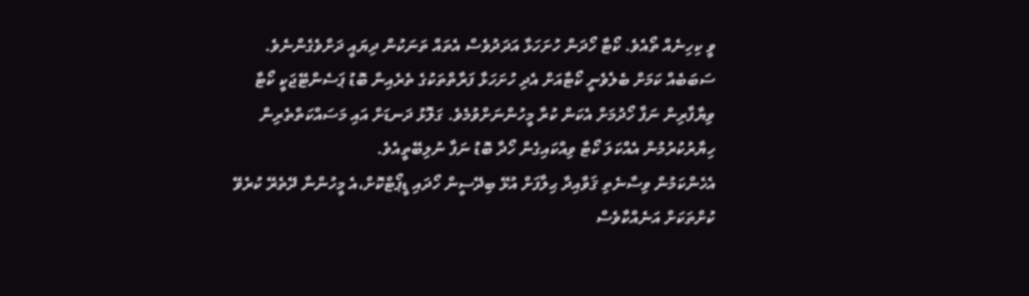ވީ ކިހިނެއް ތޯއެވެ. ކޯޓާ ހޯދަން ހުށަހަޅާ އަދަދުވެސް އެތައް ތަނަކުން ދިޔައީ ދަށްވެގެންނެވެ. ސަބަބެއް ކަމަށް ބެލެވެނީ ކޯޓާއަށް އެދި ހުށަހަޅާ ފަރާތްތަކުގެ ތެރެއިން ބޮޑު ޕަސެންޓޭޖަކީ ކޯޓާ ވިޔާފާރިން ނަފާ ހޯދުމަށް އެކަން ކުރާ މީހުންނަށްވުމެވެ. ގަލޮޅު ދަނޑަށް އައި މަސައްކަތްތެރިން ހިޔާރުކުރުމުން އެއްކަލަ ކޯޓާ ވިއްކައިގެން ހޯދާ ބޮޑު ނަފާ ނުލިބޭތީއެވެ.
އެހެންކަމުން ވިސާނެތި ޤަވާއިދާ ޙިލާފަށް އުޅޭ ބިދޭސީން ހޯދައި ޑީޕޯޓްކޮށް،އެ މީހުންނާ ދޭތެރޭ ކުރެވޭ ކުށްތަކަށް އަނެއްކާވެސް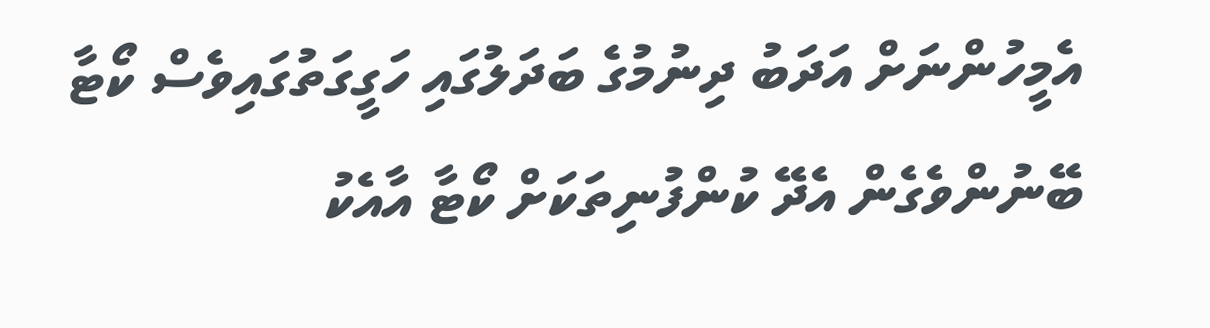އެމީހުންނަށް އަދަބު ދިނުމުގެ ބަދަލުގައި ހަގީގަތުގައިވެސް ކޯޓާ ބޭނުންވެގެން އެދޭ ކުންފުނިތަކަށް ކޯޓާ އާއެކު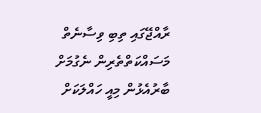ރާއްޖޭގައި ތިބި ވިސާނެތް މަސައްކަތްތެރިން ނެގުމަށް ބާރުއެޅުން މިއީ ހައްލަކަށް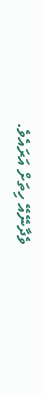ވެދާނޭއޭ ހިތަށް އަރައެވެ.